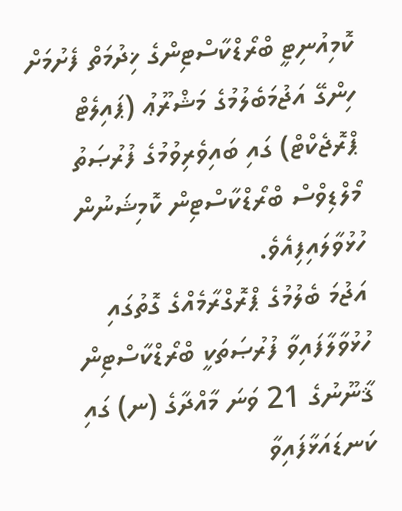ކޮމިއުނިޓީ ބްރޯޑްކާސްޓިންގެ ޚިދުމަތް ފެށުމަށް ހިންގޭ އަޖުމަބެލުމުގެ މަޝްރޫޢު (ޕައިލެޓް ޕްރޮޖެކްޓް) ގައި ބައިވެރިވުމުގެ ފުރުޞަތު މޯލްޑިވްސް ބްރޯޑްކާސްޓިން ކޮމިޝަނުން ހުޅުވާލައިފިއެވެ.
އަޖުމަ ބެލުމުގެ ޕްރޮގްރާމެއްގެ ގޮތުގައި ހުޅުވާލާފައިވާ ފުރުޞަތަކީ ބްރޯޑްކާސްޓިން ޤާނޫނުގެ 21 ވަނަ މާއްދާގެ (ނ) ގައި ކަނޑައަޅާފައިވާ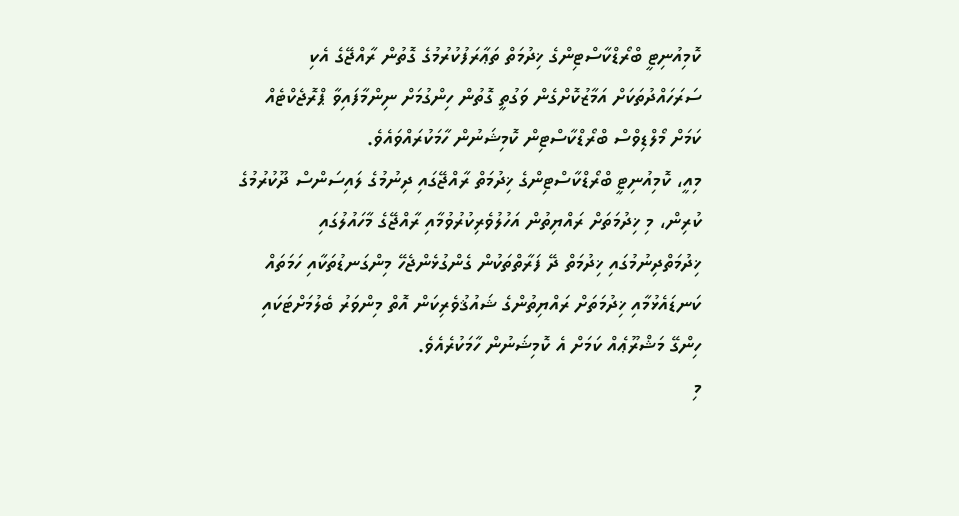ކޮމިއުނިޓީ ބްރޯޑްކާސްޓިންގެ ޚިދުމަތް ތަޢާރަފުކުރުމުގެ ގޮތުން ރާއްޖޭގެ އެކި ސަރަހައްދުތަކަށް އަމާޒުކޮށްގެން ވަގުތީ ގޮތުން ހިންގުމަށް ނިންމާފައިވާ ޕްރޮޖެކްޓެއް ކަމަށް މޯލްޑިވްސް ބްރޯޑްކާސްޓިން ކޮމިޝަނުން ހާމަކުރައްވައެވެ.
މިއީ، ކޮމިއުނިޓީ ބްރޯޑްކާސްޓިންގެ ޚިދުމަތް ރާއްޖޭގައި ދިނުމުގެ ލައިސަންސް ދޫކުރުމުގެ ކުރިން، މި ޚިދުމަތަށް ރައްޔިތުން އަހުލުވެރިކުރުވުމާއި ރާއްޖޭގެ މާހައުލުގައި ޚިދުމަތްދިނުމުގައި ޚިދުމަތް ދޭ ފަރާތްތަކުން ގެންގުޅެންޖެހޭ މިންގަނޑުތަކާއި ހަމަތައް ކަނޑައެޅުމާއި ޚިދުމަތަށް ރައްޔިތުންގެ ޝައުޤުވެރިކަން އޮތް މިންވަރު ބެލުމަށްޓަކައި ހިންގޭ މަޝްރޫޢެއް ކަމަށް އެ ކޮމިޝަނުން ހާމަކުރެއެވެ.
މި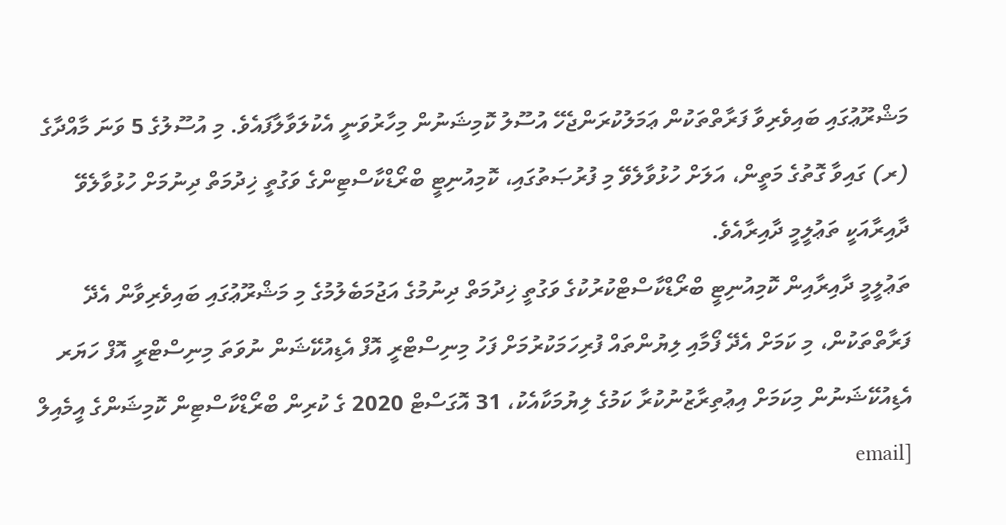މަޝްރޫޢުގައި ބައިވެރިވާ ފަރާތްތަކުން ޢަމަލުކުރަންޖެހޭ އުސޫލު ކޮމިޝަނުން މިހާރުވަނީ އެކުލަވާލާފައެވެ. މި އުސޫލުގެ 5 ވަނަ މާއްދާގެ (ރ) ގައިވާ ގޮތުގެ މަތީން، އަލަށް ހުޅުވާލެވޭ މި ފުރުޞަތުގައި، ކޮމިއުނިޓީ ބްރޯޑްކާސްޓިންގެ ވަގުތީ ޚިދުމަތް ދިނުމަށް ހުޅުވާލެވޭ ދާއިރާއަކީ ތަޢުލީމީ ދާއިރާއެވެ.
ތަޢުލީމީ ދާއިރާއިން ކޮމިއުނިޓީ ބްރޯޑްކާސްޓްކުރުކުގެ ވަގުތީ ޚިދުމަތް ދިނުމުގެ އަޖުމަބެލުމުގެ މި މަޝްރޫޢުގައި ބައިވެރިވާން އެދޭ ފަރާތްތަކުން، މި ކަމަށް އެދޭ ފޯމާއި ލިޔުންތައް ފުރިހަމަކުރުމަށް ފަހު މިނިސްޓްރީ އޮފް އެޑިއުކޭޝަން ނުވަތަ މިނިސްޓްރީ އޮފް ހަޔަރ އެޑިއުކޭޝަނުން މިކަމަށް އިޢުތިރާޒުނުކުރާ ކަމުގެ ލިޔުމަކާއެކު، 31 އޮގަސްޓް 2020 ގެ ކުރިން ބްރޯޑްކާސްޓިން ކޮމިޝަންގެ އީމެއިލް [email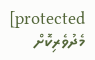protected] މެދުވެރިކޮށް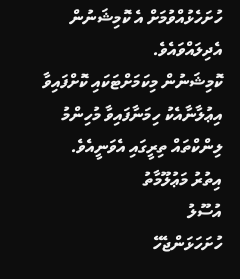ހުށަހެޅުއްވުމަށް އެ ކޮމިޝަނުން އެދިލައްވައެވެ.
ކޮމިޝަނުން މިކަމަށްޓަކައި ކޮށްފައިވާ އިޢުލާނާއެކު ހިމަނާފައިވާ މުހިންމު ލިންކްތައް ތިރީގައި އެވަނީއެވެ.
އިތުރު މަޢުލޫމާތު
އުސޫލު
ހުށަހަޅަންޖެހޭ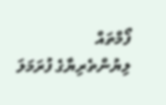ފޯމްތައް
ލިޔުންތެރިޔާގެ ފުރަމަލަ